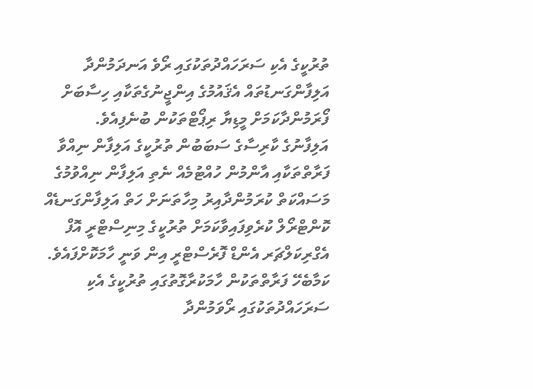ތުރުކީގެ އެކި ސަރަހައްދުތަކުގައި ރޯވެ އަނދަމުންދާ އަލިފާންގަނޑުތައް އެޤައުމުގެ އިންޖީނުގެތަކާއި ހިސާބަށް ފޯރަމުންދާކަމަށް މީޑިޔާ ރިޕޯޓްތަކުން ބުނެފިއެވެ.
އަލިފާނުގެ ކާރިސާގެ ސަބަބުން ތުރުކީގެ އަލިފާން ނިއްވާ ފަރާތްތަކާއި އާންމުން ހުއްޓުމެއް ނެތި އަލިފާން ނިއްވުމުގެ މަސައްކަތް ކުރަމުންދާއިރު މިހާތަނަށް ހަތް އަލިފާންގަނޑެއް ކޮންޓްރޯލް ކުރެވިފައިވާކަމަށް ތުރުކީގެ މިނިސްޓްރީ އޮފް އެގްރިކަލްޗަރ އެންޑް ފޮރެސްޓްރީ އިން ވަނީ ހާމަކޮށްފައެވެ.
ކަމާބެހޭ ފަރާތްތަކުން ހާމަކުރާގޮތުގައި ތުރުކީގެ އެކި ސަރަހައްދުތަކުގައި ރޯވަމުންދާ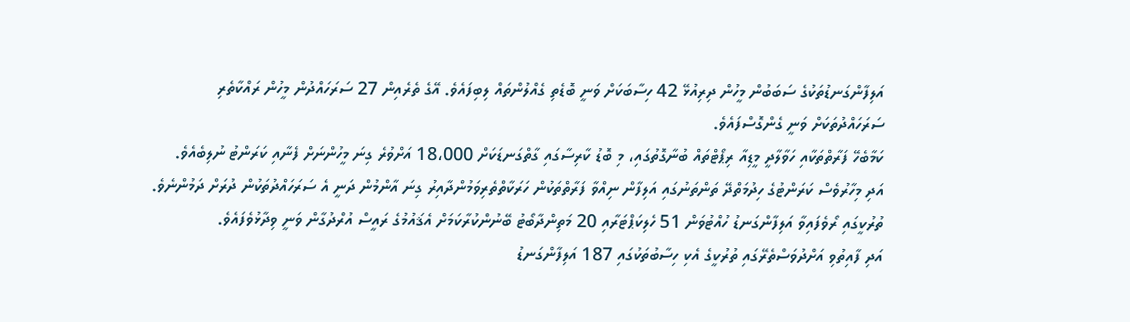އަލިފާންގަނޑުތަކުގެ ސަބަބުން މީހުން ދިރިއުޅޭ 42 ހިސާބަކަށް ވަނީ ބޮޑެތި ގެއްލުންތައް ލިބިފައެވެ. އޭގެ ތެރެއިން 27 ސަރަހައްދުން މީހުން ރައްކާތެރި ސަރަހައްދުތަކަށް ވަނީ ގެންގޮސްފައެވެ.
ކަމާބެހޭ ފަރާތްތަކާއި ހަވާލާދީ މީޑިއާ ރިޕޯޓްތައް ބުނާގޮތުގައި، މި ބޮޑު ކާރިސާގައި ގާތްގަނޑަކަށް 18،000 އަށްވުރެ ގިނަ މީހުންނަށް ފެނާއި ކަރަންޓު ނުލިބެއެވެ.
އަދި މިހާރުވެސް ކަރަންޓުގެ ހިދުމަތްދޭ ތަންތަނުގައި އަލިފާން ނިއްވާ ފަރާތްތަކުން ހަރަކާތްތެރިވަމުންދާއިރު ގިނަ އާންމުން ދަނީ އެ ސަރަހައްދުތަކުން ދުރަށް ދަމުންނެވެ.
ތުރުކީގައި ރޯވެފައިވާ އަލިފާންގަނޑު ހުއްޓުވަން 51 ހެލިކަޕްޓަރާއި 20 މަތިންދާބޯޓު ބޭނުންކުރާކަމަށް އެޤައުމުގެ ރައީސް އުރްދުގާން ވަނީ ވިދާޅުވެފައެވެ.
އަދި ފާއިތުވި އަށްދުވަސްތެރޭގައި ތުރުކީގެ އެކި ހިސާބުތަކުގައި 187 އަލިފާންގަނޑު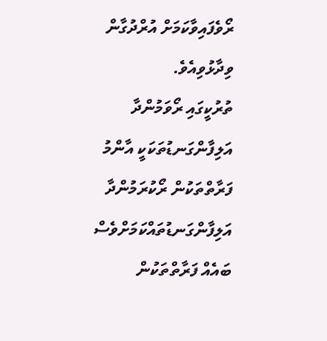ރޯވެފައިވާކަމަށް އުރްދުގާން ވިދާޅުވިއެވެ.
ތުރުކީގައި ރޯވަމުންދާ އަލިފާންގަނޑުތަކަކީ އާންމު ފަރާތްތަކުން ރޯކުރަމުންދާ އަލިފާންގަނޑުތައްކަމަށްވެސް ބައެއް ފަރާތްތަކުން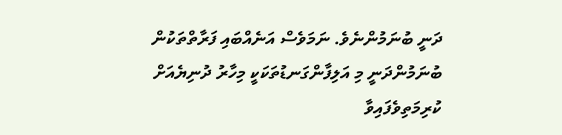ދަނީ ބުނަމުންނެވެ. ނަމަވެސް އަނެއްބައި ފަރާތްތަކުން ބުނަމުންދަނީ މި އަލިފާންގަނޑުތަކަކީ މިހާރު ދުނިޔެއަށް ކުރިމަތިވެފައިވާ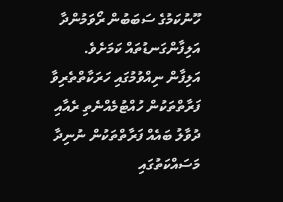ހޫނުކަމުގެ ސަބަބުން ރޯވަމުންދާ އަލިފާންގަނޑުތައް ކަމަށެވެ.
އަލިފާން ނިއްވުމުގައި ހަރަކާތްތެރިވާ ފަރާތްތަކުން ހުއްޓުމެއްނެތި ރެއާއި ދުވާލު ބައެއް ފަރާތްތަކުން ނުނިދާ މަސައްކަތުގައި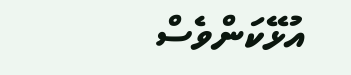އުޅޭކަންވެސް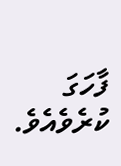ފާހަގަ ކުރެވެއެވެ.